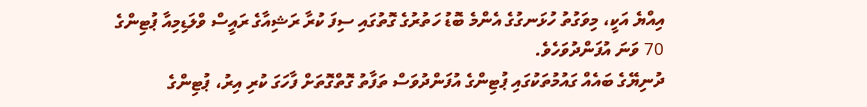އިއްޔެ އަކީ، މިވަގުތު ހުޅަނގުގެ އެންމެ ބޮޑު ހަތުރުގެ ގޮތުގައި ސިފަ ކުރާ ރަޝިއާގެ ރައީސް ވްލަޑިމިއާ ޕުޓިންގެ 70 ވަނަ އުފަންދުވަހެވެ.
ދުނިޔޭގެ ބައެއް ގައުމުތަކުގައި ޕުޓިންގެ އުފަންދުވަސް ތަފާތު ގޮތްގޮތަށް ފާހަގަ ކުރި އިރު، ޕުޓިންގެ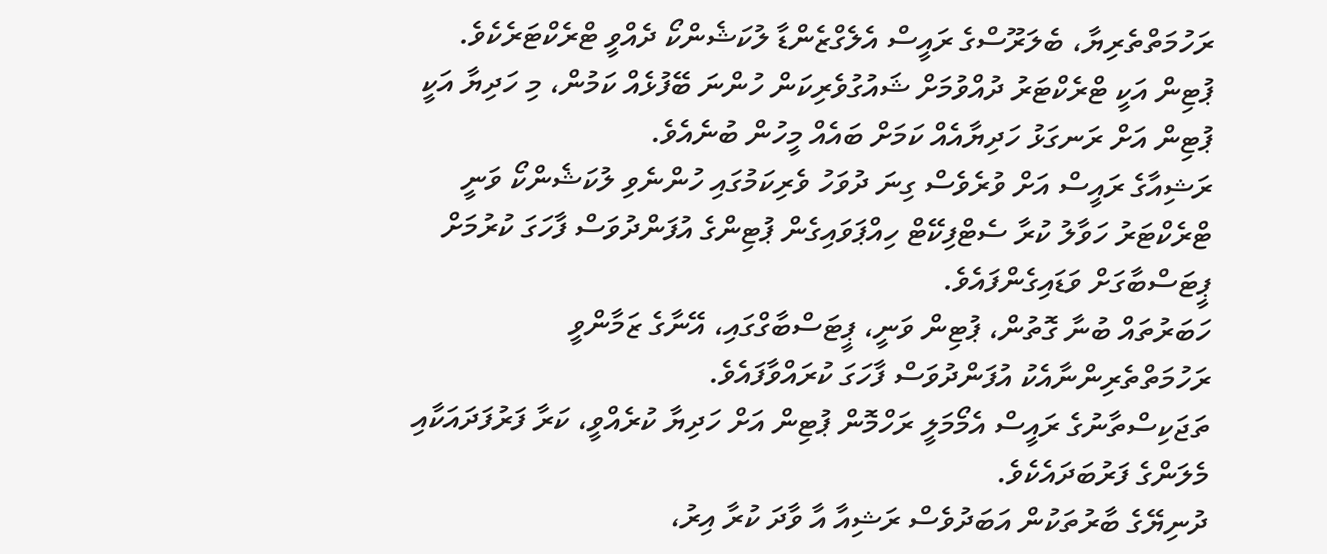ރަހުމަތްތެރިޔާ، ބެލަރޫސްގެ ރައީސް އެލެގްޒެންޑާ ލުކަޝެންކޯ ދެއްވީ ޓްރެކްޓަރެކެވެ.
ޕުޓިން އަކީ ޓްރެކްޓަރު ދުއްވުމަށް ޝައުގުވެރިކަން ހުންނަ ބޭފުޅެއް ކަމުން، މި ހަދިޔާ އަކީ ޕުޓިން އަށް ރަނގަޅު ހަދިޔާއެއް ކަމަށް ބައެއް މީހުން ބުނެއެވެ.
ރަޝިއާގެ ރައީސް އަށް ވުރެވެސް ގިނަ ދުވަހު ވެރިކަމުގައި ހުންނެވި ލުކަޝެންކޯ ވަނީ ޓްރެކްޓަރު ހަވާލު ކުރާ ސެޓްފިކޭޓް ހިއްޕަވައިގެން ޕުޓިންގެ އުފަންދުވަސް ފާހަގަ ކުރުމަށް ޕީޓަސްބާގަށް ވަޑައިގެންފައެވެ.
ހަބަރުތައް ބުނާ ގޮތުން، ޕުޓިން ވަނީ، ޕީޓަސްބާގްގައި، އޭނާގެ ޒަމާންވީ ރަހުމަތްތެރިންނާއެކު އުފަންދުވަސް ފާހަގަ ކުރައްވާފައެވެ.
ތަޖަކިސްތާނުގެ ރައީސް އެމޯމަލީ ރަހްމޮން ޕުޓިން އަށް ހަދިޔާ ކުރެއްވީ، ކަރާ ފަރުފަދައަކާއި މެލަންގެ ފަރުބަދައެކެވެ.
ދުނިޔޭގެ ބާރުތަކުން އަބަދުވެސް ރަޝިއާ އާ ވާދަ ކުރާ އިރު،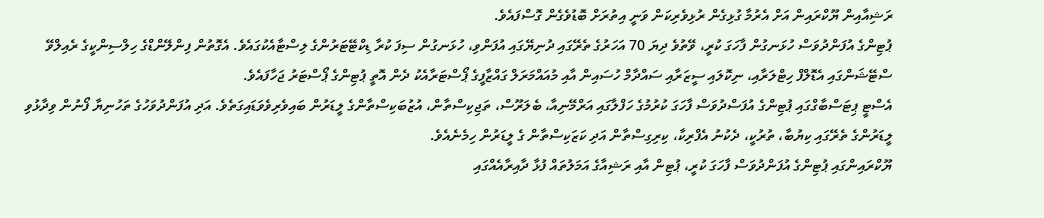ރަޝިއާއިން ޔޫކްރައިން އަށް އެރުމާ ގުޅިގެން ރުޅިވެރިކަން ވަނީ އިތުރަށް ބޮޑުވެގެން ގޮސްފައެވެ.
ޕުޓިންގެ އުފަންދުވަސް ހުޅަނގުން ފާހަގަ ކުރީ، ވޭތުވެ ދިޔަ 70 އަހަރުގެ ތެރޭގައި ދުނިޔޭގައި އުފަންވި، ހުޅަނގުން ސިފަ ކުރާ ޑިކްޓޭޓަރުންގެ ލިސްޓާއެކުގައެވެ. އެގޮތުން ފިންލޭންޑްގެ ހިލްސިންކީގެ ރެއިލްވޭ ސްޓޭޝަންގައި އެޑޮލްފް ހިޓްލަރާއި، ނިކޮލައި ސީޒަރާއި ސައްދާމް ހުސައިން އާއި މުއައްމަރަލް ގައްޒާފީގެ ޕޯސްޓަރާއެކު ދެން އޮތީ ޕުޓިންގެ ޕޯސްޓަރު ޖަހާފައެވެ.
އެސްޓީ ޕިޓަސްބާގްގައި ޕުޓިންގެ އުފަސްދުވަސް ފާހަގަ ކުރުމުގެ ހަފްލާގައި އަރްމޭނިއާ، ބެލަރޫސް، ތަޖިކިސްތާން، އުޒުބަކިސްތާންގެ ލީޑަރުން ބައިވެރިވެވަޑައިގަތެވެ. އަދި އުފަންދުވަހުގެ ތަހުނިޔާ ފޯނުން ވިދާޅުވި ލީޑަރުންގެ ތެރޭގައި ކިޔުބާ، ތުރުކީ، ދެކުނު އެފްރިކާ، ކިރިގިސްތާން އަދި ކަޒަކިސްތާން ގެ ލީޑަރުން ހިމެނެއެވެ.
ޔޫކްރައިންގައި ޕުޓިންގެ އުފަންދުވަސް ފާހަގަ ކުރީ، ޕުޓިން އާއި ރަޝިއާގެ އަމަލުތައް ފުޅާ ދާއިރާއެއްގައި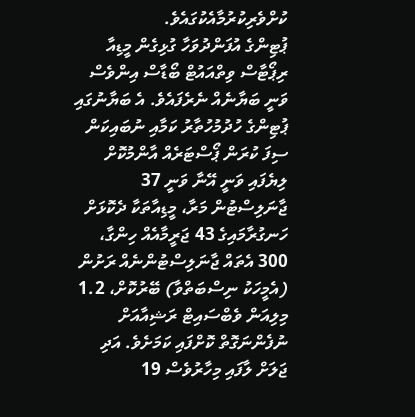ކުށްވެރިކުރުމާއެކުގައެވެ.
ޕުޓިންގެ އުފަންދުވަހާ ގުޅިގެން މީޑިއާ ރިޕޯޓާސް ވިތްއައުޓް ބޯޑާސް އިންވެސް ވަނީ ބަޔާނެއް ނެރެފައެވެ. އެ ބަޔާނުގައި ޕުޓިންގެ ހުދުމުހުތާރު ކަމާއި ނުބައިކަން ސިފަ ކުރަން ޕޯސްޓަރެއް އާންމުކޮށް ލިޔެފައި ވަނީ އޭނާ ވަނީ 37 ޖާނަލިސްޓުން މަރާ، މީޑިއާތަކާ ދެކޮޅަށް ހަނގުރާމައިގެ 43 ޖަރީމާއެއް ހިންގާ، 300 އެތައް ޖާނަލިސްޓުންނެއް ރަށުން (އެމީހަކު ނިސްބަތްވާ) ބޭރުކޮށް، 1.2 މިލިއަން ވެބްސައިޓް ރަޝިއާއަށް ނުފެންނަގޮތް ކޮށްފައި ކަމަށެވެ. އަދި ޖަލަށް ލާފައި މިހާރުވެސް 19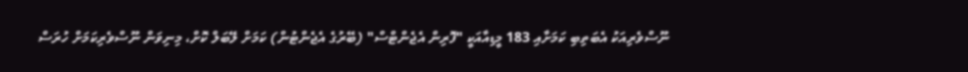ނޫސްވެރިއަކު އެބަތިބި ކަމަށާއި 183 މީޑިއާއަކީ "ފޮރިން އެޖެންޓްސް" (ބޭރުގެ އެޖެންޓުން) ކަމަށް ލޭބަލް ކޮށް، މިނިވަން ނޫސްވެރިކަމަށް ހުރަސް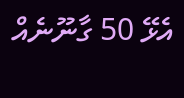އެޅޭ 50 ގާނޫނެއް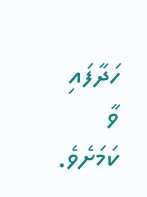ހަދާފައި ވާ ކަމަށެވެ.